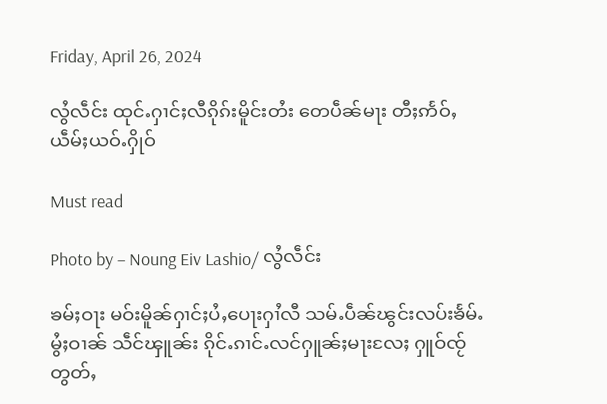Friday, April 26, 2024

လွႆလဵင်း ထုင်ႉႁၢင်ႈလီၵိုၵ်းမိူင်းတႆး တေပဵၼ်မႃး တီႈဢႅဝ်ႇယဵမ်ႈယဝ်ႉႁိုဝ်

Must read

Photo by – Noung Eiv Lashio/ လွႆလဵင်း

ၶမ်ႈဝႃး မဝ်းမိူၼ်ႁၢင်ႈပႆႇပေႃးႁၢႆလီ သမ်ႉပဵၼ်ၽွင်းလပ်းၶႅမ်ႉ မွႆႈဝၢၼ် သဵင်ၾူၼ်း ၵိုင်ႉၵၢင်ႉလင်ႁူၼ်ႈမႃးလႄႈ ႁူဝ်ၸႂ် တွတ်ႇ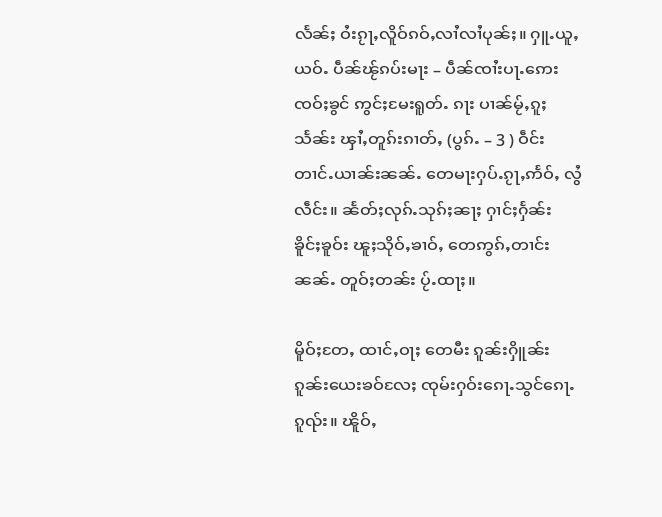လႅၼ်ႈ ဝႆးၵႂႃႇလိူဝ်ၵဝ်ႇလၢႆလၢႆပုၼ်ႈ။ ႁူႉယူႇယဝ်ႉ ပဵၼ်ၽႂ်ၵပ်းမႃး – ပဵၼ်ၸၢႆးပႃႉဢေး ၸဝ်ႈၶွင် ဢွင်ႈမႄးရူတ်ႉ ၵႃး ပၢၼ်မႂ်ႇၵူႈသႅၼ်း ၾၢႆႇတူၵ်းၵၢတ်ႇ (ပွၵ်ႉ – 3 ) ဝဵင်းတၢင်ႉယၢၼ်းၼၼ်ႉ တေမႃးႁပ်ႉၵႂႃႇဢႅဝ်ႇ လွႆလဵင်း။ ၼႅတ်ႈလုၵ်ႉသုၵ်ႈၼႃႈ ႁၢင်ႈႁႅၼ်း ၶိူင်ႈၶူဝ်း ၽူႈသိုဝ်ႇၶၢဝ်ႇ တေဢွၵ်ႇတၢင်းၼၼ်ႉ တူဝ်ႈတၼ်း ပႂ်ႉထႃႈ။

မိူဝ်ႈတႄႇ ထၢင်ႇဝႃႈ တေမီး ၵူၼ်းႁိူၼ်းၵူၼ်းယေးၶဝ်လႄႈ ၸုမ်းႁဝ်းၵေႃႉသွင်ၵေႃႉၵူၺ်း။ ၽိူဝ်ႇ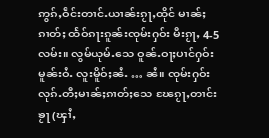ဢွၵ်ႇဝဵင်းတၢင်ႉယၢၼ်းၵႂႃႇထိုင် မၢၼ်ႈၵၢတ်ႈ ထႅဝ်ၵႃးၵူၼ်းၸုမ်းႁဝ်း မီးၵႂႃႇ 4-5 လမ်း။ လွမ်ယုမ်ႉသေ ဝူၼ်ႉဝႃႈပၢင်ႁဝ်းမူၼ်းဝႆႉ လူးမိူဝ်ႈၼႆႉ … ၼႆ။ ၸုမ်းႁဝ်းလုၵ်ႉတီႈမၢၼ်ႈၵၢတ်ႈသေ ၽႄၵႂႃႇတၢင်းၶႂႃ (ၾၢႆႇ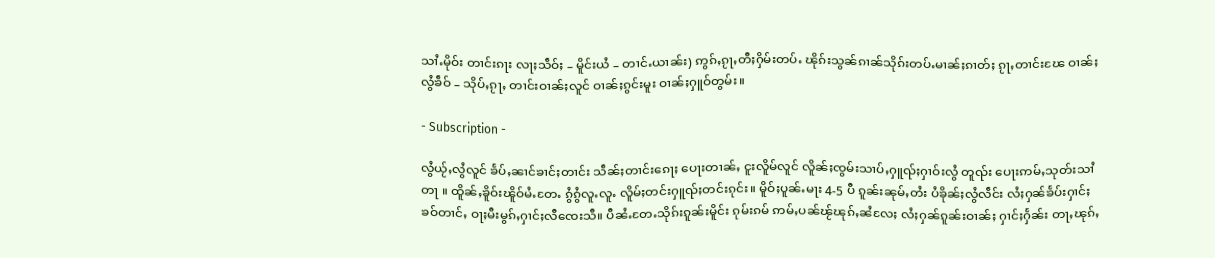သၢႆႉမိုဝ်း တၢင်းၵႃး လႃႈသဵဝ်ႈ – မိူင်းယႆ – တၢင်ႉယၢၼ်း) ဢွၵ်ႇၵႂႃႇတီႈႁိမ်းတပ်ႉ ၽိုၵ်းသွၼ်ၵၢၼ်သိုၵ်းတပ်ႉမၢၼ်ႈၵၢတ်ႈ ၵႂႃႇတၢင်းၽႄ ဝၢၼ်ႈလွႆၶဵဝ် – သိုပ်ႇၵႂႃႇ တၢင်းဝၢၼ်ႈလူင် ဝၢၼ်ႈၵွင်းမူး ဝၢၼ်ႈႁူဝ်တွမ်း။

- Subscription -

လွႆယႂ်ႇလွႆလူင် ၶႅပ်ႇၼၢင်ၶၢင်ႈတၢင်း သဵၼ်ႈတၢင်းၵေႃႈ ပေႃးတၢၼ်ႇ ငူးလိူမ်လူင် လိူၼ်ႈၸွမ်းသၢပ်ႇႁူၺ်ႈႁၢဝ်းလွႆ တူၺ်း ပေႃးဢမ်ႇသုတ်းသၢႆတႃ ။ ထိူၼ်ႇၶိူဝ်းၽိူဝ်မႆႉတႄႉ ၵွႆၵွႆလူႉလူႉ လိူမ်ႈတင်းႁူၺ်ႈတင်းၵုင်း။ မိူဝ်ႈပူၼ်ႉမႃး 4-5 ပီ ၵူၼ်းၼုမ်ႇတႆး ပႆၶိုၼ်ႈလွႆလဵင်း လႆႈႁၼ်ၶႅပ်းႁၢင်ႈၶဝ်တၢင်ႇ ဝႃႈမီးမွၵ်ႇႁၢင်ႈလီၸေးသီ။ ပီၼႆႉတႄႉသိုၵ်းၵူၼ်းမိူင်း ၵုမ်းၵမ် ဢမ်ႇပၼ်ၽႂ်ၽုၵ်ႇၼႆလႄႈ လႆႈႁၼ်ၵူၼ်းဝၢၼ်ႈ ႁၢင်ႈႁႅၼ်း တႃႇၽုၵ်ႇ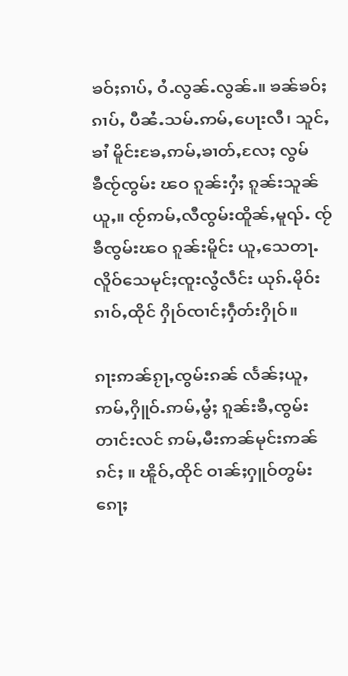ၶဝ်ႈၵၢပ်ႇ ဝႆႉလွၼ်ႉလွၼ်ႉ။ ၶၼ်ၶဝ်ႈၵၢပ်ႇ ပီၼႆႉသမ်ႉဢမ်ႇပေႃးလီ၊ သူင်ႇၶၢႆ မိူင်းၶႄႇဢမ်ႇၶၢတ်ႇလႄႈ လွမ်ၶီၸႂ်ၸွမ်း ၽဝ ၵူၼ်းႁႆႈ ၵူၼ်းသူၼ်ယူႇ။ ၸႂ်ဢမ်ႇလီၸွမ်းထိူၼ်ႇမူၺ်ႉ ၸႂ်ၶီၸွမ်းၽဝ ၵူၼ်းမိူင်း ယူႇသေတႃႉ လိူဝ်သေမုင်ႈၸူးလွႆလဵင်း ယုၵ်ႉမိုဝ်းၵၢဝ်ႇထိုင် ႁိုဝ်ၸၢင်ႈႁဵတ်းႁိုဝ်။

ၵႃးဢၼ်ၵႂႃႇၸွမ်းၵၼ် လႅၼ်ႈယူႇဢမ်ႇႁိူဝ်ႉဢမ်ႇမွႆႈ ၵူၼ်းၶီႇၸွမ်းတၢင်းလင် ဢမ်ႇမီးဢၼ်မုင်းဢၼ်ၵင်ႈ ။ ၽိူဝ်ႇထိုင် ဝၢၼ်ႈႁူဝ်တွမ်း ၵေႃႈ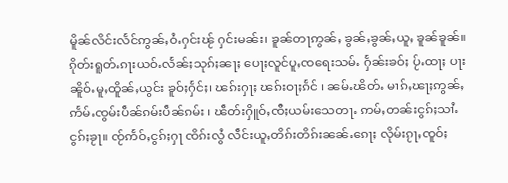မိူၼ်လိင်းလႅင်ဢွၼ်ႇဝႆႉႁင်းၽႂ် ႁင်းမၼ်း၊ ၶူၼ်တႃဢွၼ်ႇ ၶွၼ်ႇၶွၼ်ႇယူႇ ၶူၼ်ၶူၼ်။ ၵိုတ်းရူတ်ႉၵႃးယဝ်ႉလႅၼ်ႈသုၵ်ႈၼႃႈ ပေႃႈလူင်ပူႇၸရေးသမ်ႉ ႁႅၼ်းၶဝ်ႈ ပႂ်ႉထႃႈ ပႃးၼိူဝ်ႉမူႇထိူၼ်ႇယွင်း ၶူဝ်ႈႁႅင်ႈ၊ ၽၵ်းႁႃႈ ၽၵ်းဝႃႈၵႅင် ၊ ၼမ်ႉၽိတ်ႉ မၢၵ်ႇၽႃႈဢွၼ်ႇ ဢႅမ်ႉၸွမ်းပဵၼ်ၵမ်းပဵၼ်ၵမ်း ၊ ၽဵတ်းႁိူဝ်ႇၸီႈယမ်းသေတႃႉ ဢမ်ႇတၼ်းငွၵ်ႈသၢႆႉငွၵ်ႈၶႂႃ။ ၸႂ်ဢႅဝ်ႇငွၵ်ႈႁႃ ၸိၵ်းလွႆ လဵင်းယူႇတိၵ်းတိၵ်းၼၼ်ႉၵေႃႈ လိုမ်းၵႂႃႇၸူဝ်ႈ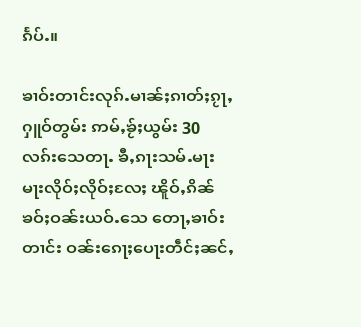ၵႅပ်ႉ။

ၶၢဝ်းတၢင်းလုၵ်ႉမၢၼ်ႈၵၢတ်ႈၵႂႃႇ ႁူဝ်တွမ်း ဢမ်ႇၶႂ်ႈယွမ်း 30 လၵ်းသေတႃႉ ၶီႇၵႃးသမ်ႉမႃးမႃးလိုဝ်ႈလိုဝ်ႈလႄႈ ၽိူဝ်ႇၵိၼ်ၶဝ်ႈဝၼ်းယဝ်ႉသေ တေႃႇၶၢဝ်းတၢင်း ဝၼ်းၵေႃႈပေႃးတဵင်ႈၼင်ႇ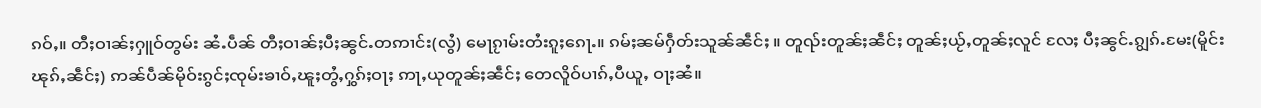ၵဝ်ႇ။ တီႈဝၢၼ်ႈႁူဝ်တွမ်း ၼႆႉပဵၼ် တီႈဝၢၼ်ႈပီႈၼွင်ႉတဢၢင်း(လွႆ) မေႃၵႂၢမ်းတႆးၵူႈၵေႃႉ။ ၵမ်ႈၼမ်ႁဵတ်းသူၼ်ၼဵင်ႈ ။ တူၺ်းတူၼ်ႈၼဵင်ႈ တူၼ်ႈယႂ်ႇတူၼ်ႈလူင် လႄႈ ပီႈၼွင်ႉၵျွၵ်ႉမႄး(မိူင်းၽုၵ်ႇၼဵင်ႈ) ဢၼ်ပဵၼ်မိုဝ်းၵွင်ႈၸုမ်းၶၢဝ်ႇၽူႈတွႆႇႁွၵ်ႈဝႃႈ ဢႃႇယုတူၼ်ႈၼဵင်ႈ တေလိူဝ်ပၢၵ်ႇပီယူႇ ဝႃႈၼႆ။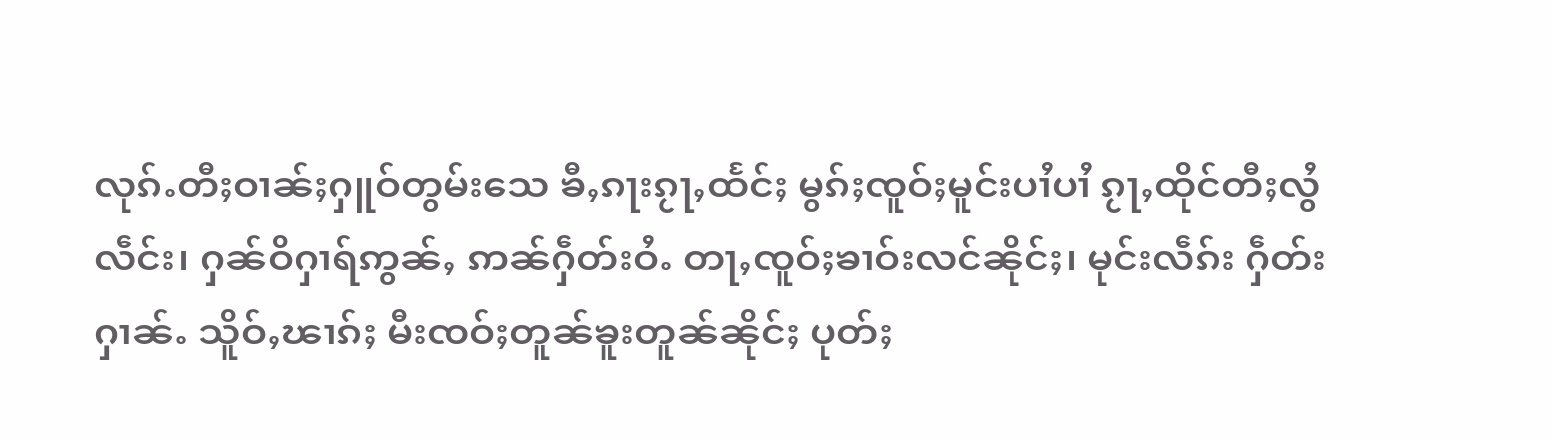လုၵ်ႉတီႈဝၢၼ်ႈႁူဝ်တွမ်းသေ ၶီႇၵႃးၵႂႃႇထႅင်ႈ မွၵ်ႈၸူဝ်ႈမူင်းပၢႆပၢႆ ၵႂႃႇထိုင်တီႈလွႆလဵင်း၊ ႁၼ်ဝိႁၢရ်ဢွၼ်ႇ ဢၼ်ႁဵတ်းဝႆႉ တႃႇၸူဝ်ႈၶၢဝ်းလင်ၼိုင်ႈ၊ မုင်းလဵၵ်း ႁဵတ်းႁၢၼ်ႉ သိူဝ်ႇၽၢၵ်ႈ မီးၸဝ်ႈတူၼ်ၶူးတူၼ်ၼိုင်ႈ ပုတ်ႈ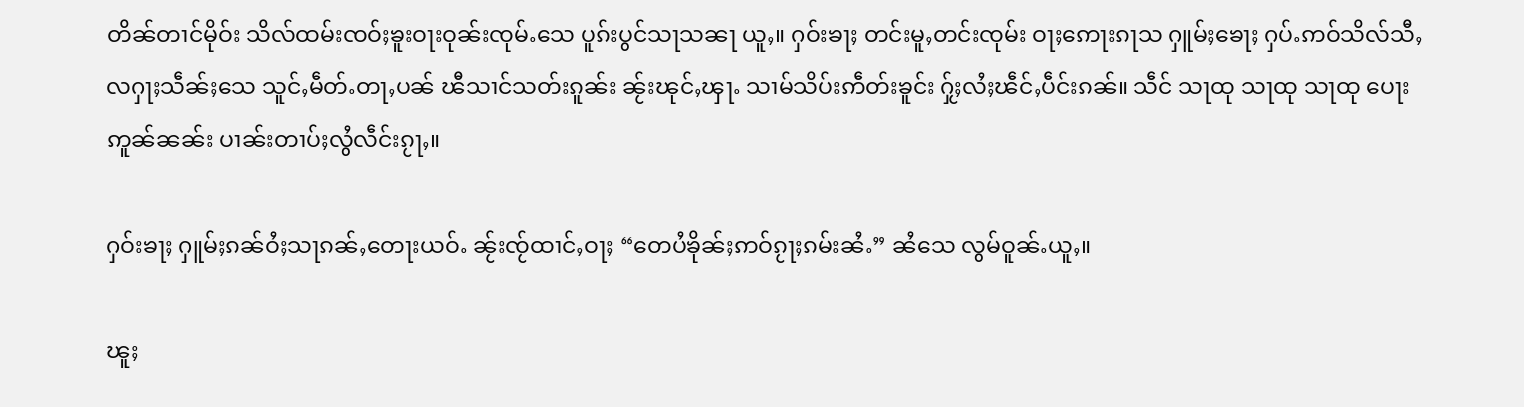တိၼ်တၢင်မိုဝ်း သိလ်ထမ်းၸဝ်ႈၶူးဝႃးဝုၼ်းၸုမ်ႉသေ ပူၵ်းပွင်သႃသၼႃ ယူႇ။ ႁဝ်းၶႃႈ တင်းမူႇတင်းၸုမ်း ဝႃႈဢေႃးၵႃသ ႁူမ်ႈၶေႃႈ ႁပ်ႉဢဝ်သိလ်သီႇလႁႃႈသဵၼ်ႈသေ သူင်ႇမဵတ်ႉတႃႇပၼ် ၽီသၢင်သတ်းၵူၼ်း ၼႂ်းၽုင်ႇၾႃႉ သၢမ်သိပ်းဢဵတ်းၶူင်း ႁႂ်ႈလႆႈၽဵင်ႇပဵင်းၵၼ်။ သဵင် သႃထု သႃထု သႃထု ပေႃးဢူၼ်ၼၼ်း ပၢၼ်းတၢပ်ႈလွႆလဵင်းၵႂႃႇ။

ႁဝ်းၶႃႈ ႁူမ်ႈၵၼ်ဝႆႈသႃၵၼ်ႇတေႃးယဝ်ႉ ၼႂ်းၸႂ်ထၢင်ႇဝႃႈ “တေပႆၶိုၼ်ႈဢဝ်ၵႂႃႈၵမ်းၼႆႉ” ၼႆသေ လွမ်ဝူၼ်ႉယူႇ။

ၽူႈ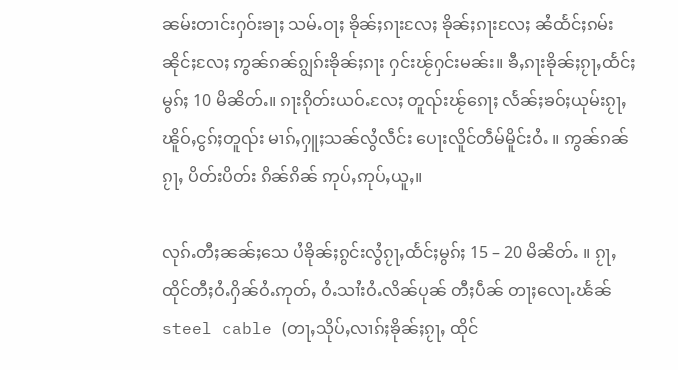ၼမ်းတၢင်းႁဝ်းၶႃႈ သမ်ႉဝႃႈ ၶိုၼ်ႈၵႃးလႄႈ ၶိုၼ်ႈၵႃးလႄႈ ၼႆထႅင်ႈၵမ်းၼိုင်ႈလႄႈ ဢွၼ်ၵၼ်ၵျွၵ်းၶိုၼ်ႈၵႃး ႁင်းၽႂ်ႁင်းမၼ်း။ ၶီႇၵႃးၶိုၼ်ႈၵႂႃႇထႅင်ႈ မွၵ်ႈ 10 မိၼိတ်ႉ။ ၵႃးၵိုတ်းယဝ်ႉလႄႈ တူၺ်းၽႂ်ၵေႃႈ လႅၼ်ႈၶဝ်ႈယုမ်းၵႂႃႇ ၽိူဝ်ႇငွၵ်ႈတူၺ်း မၢၵ်ႇႁူႈသၼ်လွႆလဵင်း ပေႃးလိူင်တဵမ်မိူင်းဝႆႉ ။ ဢွၼ်ၵၼ်ၵႂႃႇ ပိတ်းပိတ်း ၵိၼ်ၵိၼ် ဢုပ်ႇဢုပ်ႇယူႇ။

လုၵ်ႉတီႈၼၼ်ႈသေ ပႆၶိုၼ်ႈၵွင်းလွႆၵႂႃႇထႅင်ႈမွၵ်ႈ 15 – 20 မိၼိတ်ႉ ။ ၵႂႃႇထိုင်တီႈဝႆႉႁိၼ်ဝႆႉဢုတ်ႇ ဝႆႉသၢႆးဝႆႉလိၼ်ပုၼ် တီႈပဵၼ် တႃႈလေႃႉၽႅၼ် steel cable (တႃႇသိုပ်ႇလၢၵ်ႈၶိုၼ်ႈၵႂႃႇ ထိုင်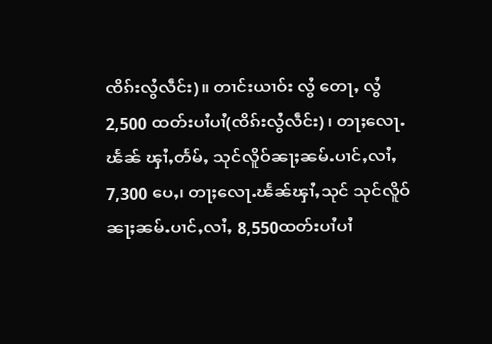ၸိၵ်းလွႆလဵင်း)။ တၢင်းယၢဝ်း လွႆ တေႃႇ လွႆ 2,500 ထတ်းပၢႆပၢႆ(ၸိၵ်းလွႆလဵင်း) ၊ တႃႈလေႃႉၽႅၼ် ၾၢႆႇတႅမ်ႇ သုင်လိူဝ်ၼႃႈၼမ်ႉပၢင်ႇလၢႆႇ 7,300 ပေႇ၊ တႃႈလေႃႉၽႅၼ်ၾၢႆႇသုင် သုင်လိူဝ်ၼႃႈၼမ်ႉပၢင်ႇလၢႆႇ 8,550ထတ်းပၢႆပၢႆ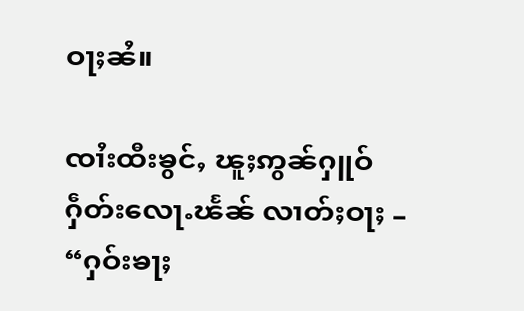ဝႃႈၼႆ။

ၸၢႆးထီးၶွင်ႇ ၽူႈဢွၼ်ႁူဝ်ႁဵတ်းလေႃႉၽႅၼ် လၢတ်ႈဝႃႈ – “ႁဝ်းၶႃႈ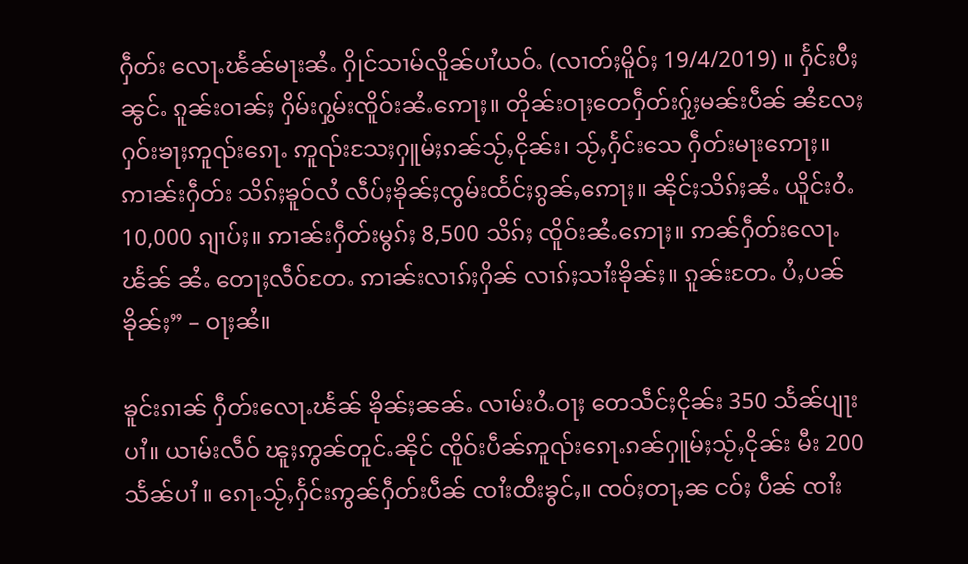ႁဵတ်း လေႃႉၽႅၼ်မႃးၼႆႉ ႁိုင်သၢမ်လိူၼ်ပၢႆယဝ်ႉ (လၢတ်ႈမိူဝ်ႈ 19/4/2019) ။ ႁႅင်းပီႈၼွင်ႉ ၵူၼ်းဝၢၼ်ႈ ႁိမ်းႁွမ်းၸိူဝ်းၼႆႉဢေႃႈ။ တိုၼ်းဝႃႈတေႁဵတ်းႁႂ်ႈမၼ်းပဵၼ် ၼႆလႄႈ ႁဝ်းၶႃႈဢူၺ်းၵေႃႉ ဢူၺ်းသႄႈႁူမ်ႈၵၼ်သႂ်ႇငိုၼ်း၊ သႂ်ႇႁႅင်းသေ ႁဵတ်းမႃးဢေႃႈ။ ဢၢၼ်းႁဵတ်း သိၵ်ႈၶူဝ်လႆ လဵပ်ႈၶိုၼ်ႈၸွမ်းထႅင်ႈၵွၼ်ႇဢေႃႈ။ ၼိုင်ႈသိၵ်ႈၼႆႉ ယိူင်းဝႆႉ 10,000 ၵျၢပ်ႈ။ ဢၢၼ်းႁဵတ်းမွၵ်ႈ 8,500 သိၵ်ႈ ၸိူဝ်းၼႆႉဢေႃႈ။ ဢၼ်ႁဵတ်းလေႃႉၽႅၼ် ၼႆႉ တေႃႈလဵဝ်တႄႉ ဢၢၼ်းလၢၵ်ႈႁိၼ် လၢၵ်ႈသၢႆးၶိုၼ်ႈ။ ၵူၼ်းတႄႉ ပႆႇပၼ်ၶိုၼ်ႈ” – ဝႃႈၼႆ။

ၶူင်းၵၢၼ် ႁဵတ်းလေႃႉၽႅၼ် ၶိုၼ်ႈၼၼ်ႉ လၢမ်းဝႆႉဝႃႈ တေသဵင်ႈငိုၼ်း 350 သႅၼ်ပျႃးပၢႆ။ ယၢမ်းလဵဝ် ၽူႈဢွၼ်တူင်ႉၼိုင် ၸိူဝ်းပဵၼ်ဢူၺ်းၵေႃႉၵၼ်ႁူမ်ႈသႂ်ႇငိုၼ်း မီး 200 သႅၼ်ပၢႆ ။ ၵေႃႉသႂ်ႇႁႅင်းဢွၼ်ႁဵတ်းပဵၼ် ၸၢႆးထီးၶွင်ႇ။ ၸဝ်ႈတႃႇၼ ငဝ်ႈ ပဵၼ် ၸၢႆး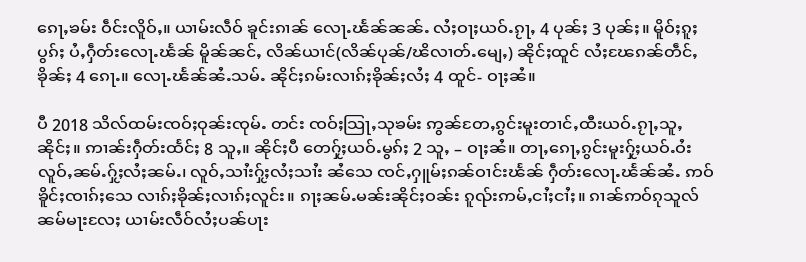ၵေႃႇၶမ်း ဝဵင်းလိူဝ်ႇ။ ယၢမ်းလဵဝ် ၶူင်းၵၢၼ် လေႃႉၽႅၼ်ၼၼ်ႉ လႆႈဝႃႈယဝ်ႉၵႂႃႇ 4 ပုၼ်ႈ 3 ပုၼ်ႈ။ မိူဝ်ႈၵူႈပွၵ်ႈ ပႆႇႁဵတ်းလေႃႉၽႅၼ် မိူၼ်ၼင်ႇ လိၼ်ယၢင်(လိၼ်ပုၼ်/ၽိလၢတ်ႉမျေႇ) ၼိုင်ႈထူင် လႆႈၽႄၵၼ်တဵင်ႇၶိုၼ်ႈ 4 ၵေႃႉ။ လေႃႉၽႅၼ်ၼႆႉသမ်ႉ ၼိုင်ႈၵမ်းလၢၵ်ႈၶိုၼ်ႈလႆႈ 4 ထူင်- ဝႃႈၼႆ။

ပီ 2018 သိလ်ထမ်းၸဝ်ႈဝုၼ်းၸုမ်ႉ တင်း ၸဝ်ႈသြႃႇသုၶမ်း ဢွၼ်တႄႇၵွင်းမူးတၢင်ႇထီးယဝ်ႉၵႂႃႇသူႇၼိုင်ႈ။ ဢၢၼ်းႁဵတ်းထႅင်ႈ 8 သူႇ။ ၼိုင်ႈပီ တေႁႂ်ႈယဝ်ႉမွၵ်ႈ 2 သူႇ – ဝႃႈၼႆ။ တႃႇၵေႃႇၵွင်းမူးႁႂ်ႈယဝ်ႉဝႆး လူဝ်ႇၼမ်ႉႁႂ်ႈလႆႈၼမ်ႉ၊ လူဝ်ႇသၢႆးႁႂ်ႈလႆႈသၢႆး ၼႆသေ ၸင်ႇႁူမ်ႈၵၼ်ဝၢင်းၽႅၼ် ႁဵတ်းလေႃႉၽႅၼ်ၼႆႉ ဢဝ်ၶိူင်ႈၸၢၵ်ႈသေ လၢၵ်ႈၶိုၼ်ႈလၢၵ်ႈလူင်း။ ၵႃႈၼမ်ႉမၼ်းၼိုင်ႈဝၼ်း ၵူၺ်းဢမ်ႇငၢႆႈငၢႆႈ။ ၵၢၼ်ဢဝ်ၵုသူလ် ၼမ်မႃးလႄႈ ယၢမ်းလဵဝ်လႆႈပၼ်ပႃး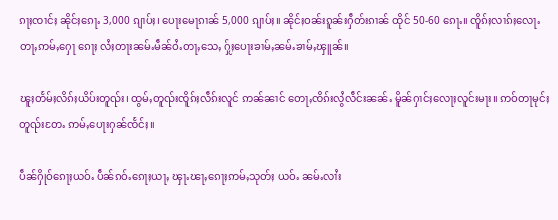ၵႃႈၸၢင်ႈ ၼိုင်ႈၵေႃႉ 3,000 ၵျၢပ်ႈ၊ ပေႃးမေႃၵၢၼ် 5,000 ၵျၢပ်ႈ။ ၼိုင်ႈဝၼ်းၵူၼ်းႁဵတ်းၵၢၼ် ထိုင် 50-60 ၵေႃႉ။ ၸိူၵ်ႈလၢၵ်ႈလေႃႉတႃႇဢမ်ႇႁေႃ ၵေႃႈ လႆႈတႃးၼမ်ႉမဵၼ်ဝႆႉတႃႇသေႇ ႁႂ်ႈပေႃးၶၢမ်ႇၼမ်ႉၶၢမ်ႇၾူၼ်။

ၽူႈတႅမ်ႈလိၵ်ႈယိပ်းတူၺ်း၊ ထွမ်ႇတူၺ်းၸိူၵ်ႈလဵၵ်းလူင် ဢၼ်ၼၢင် တေႃႇၸိၵ်းလွႆလဵင်းၼၼ်ႉ မိူၼ်ႁၢင်ႈလေႃႈလူင်းမႃး။ ဢဝ်တႃမုင်ႈတူၺ်းတႄႉ ဢမ်ႇပေႃးႁၼ်ၸႅင်ႈ။

ပဵၼ်ႁိုဝ်ၵေႃႈယဝ်ႉ ပဵၼ်ၵဝ်ႉၵေႃႈယႃႇ ၾႃႉၽႃႇၵေႃႈဢမ်ႇသုတ်ႈ ယဝ်ႉ ၼမ်ႉလၢႆး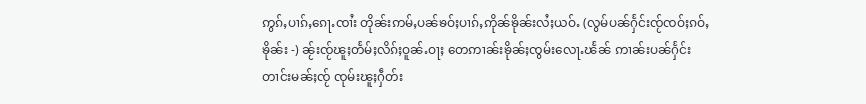ဢွၵ်ႇပၢၵ်ႇၵေႃႉၸၢႆး တိုၼ်းဢမ်ႇပၼ်ၶဝ်ႈပၢၵ်ႇဢိုၼ်ၶိုၼ်းလႆႈယဝ်ႉ (လွမ်ပၼ်ႁႅင်းၸႂ်ၸဝ်ႈၵဝ်ႇၶိုၼ်း -) ၼႂ်းၸႂ်ၽူႈတႅမ်ႈလိၵ်ႈဝူၼ်ႉဝႃႈ တေဢၢၼ်းၶိုၼ်ႈၸွမ်းလေႃႉၽႅၼ် ဢၢၼ်းပၼ်ႁႅင်းတၢင်းမၼ်ႈၸႂ် ၸုမ်းၽူႈႁဵတ်း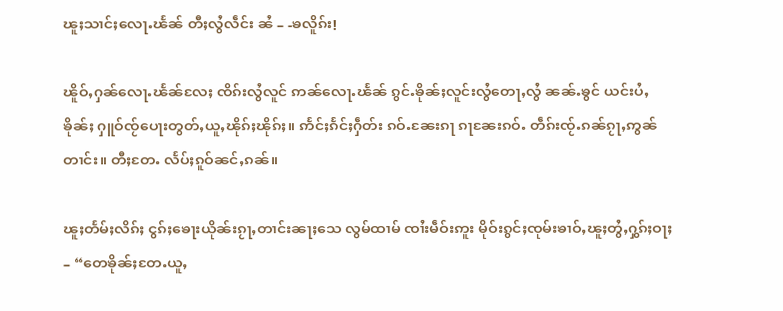ၽူႈသၢင်ႈလေႃႉၽႅၼ် တီႈလွႆလဵင်း ၼႆ – -ၶလိူၵ်း!

ၽိူဝ်ႇႁၼ်လေႃႉၽႅၼ်လႄႈ ၸိၵ်းလွႆလူင် ဢၼ်လေႃႉၽႅၼ် ၵွင်ႉၶိုၼ်ႈလူင်းလွႆတေႃႇလွႆ ၼၼ်ႉၶွင် ယင်းပႆႇၶိုၼ်ႈ ႁူဝ်ၸႂ်ပေႃးတွတ်ႇယူႇၽိုၵ်ႈၽိုၵ်ႈ။ ဢႅင်ႈၵႅင်ႈႁဵတ်း ၵဝ်ႉၼႄးၵႃ ၵႃၼႄးၵဝ်ႉ တဵၵ်းၸႂ်ႉၵၼ်ၵႂႃႇဢွၼ်တၢင်း။ တီႈတႄႉ လႅပ်ႈၵူဝ်ၼင်ႇၵၼ်။

ၽူႈတႅမ်ႈလိၵ်ႈ ငွၵ်ႈၶေႃးယိုၼ်းၵႂႃႇတၢင်းၼႃႈသေ လွမ်ထၢမ် ၸၢႆးမဵဝ်းဢူး မိုဝ်းၵွင်ႈၸုမ်းၶၢဝ်ႇၽူႈတွႆႇႁွၵ်ႈဝႃႈ – “တေၶိုၼ်ႈတႄႉယူႇ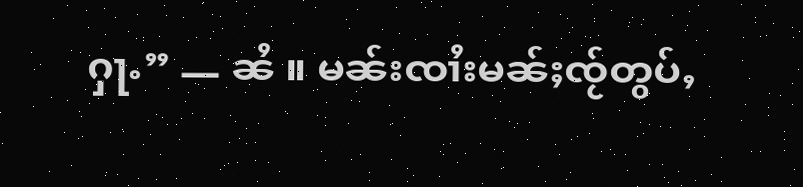ႁႃႉ” — ၼႆ ။ မၼ်းၸၢႆးမၼ်ႈၸႂ်တွပ်ႇ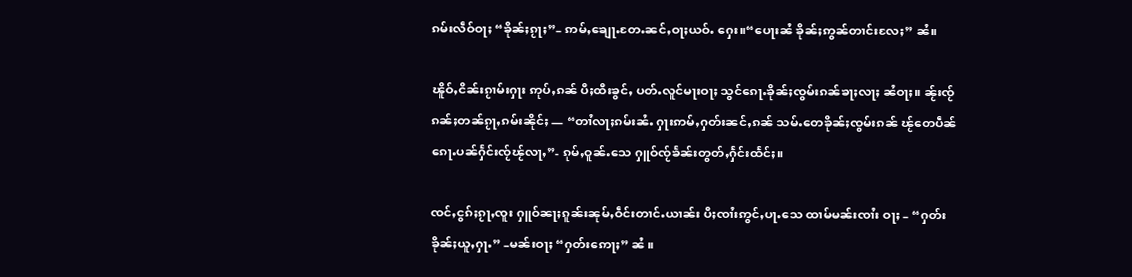ၵမ်းလဵဝ်ဝႃႈ “ၶိုၼ်ႈၵႂႃႈ”– ဢမ်ႇၶျေႃႉတႄႉၼင်ႇဝႃႈယဝ်ႉ ႁေး။“ပေႃးၼႆ ၶိုၼ်ႈဢွၼ်တၢင်းလႄႈ” ၼႆ။

ၽိူဝ်ႇငိၼ်းၵႂၢမ်းႁႃး ဢုပ်ႇၵၼ် ပီႈထီးၶွင်ႇ ပတ်ႉလူင်မႃးဝႃႈ သွင်ၵေႃႉၶိုၼ်ႈၸွမ်းၵၼ်ၶႃႈလႃႈ ၼႆဝႃႈ။ ၼႂ်းၸႂ်ၵၼ်ႈတၼ်ၵႂႃႇၵမ်းၼိုင်ႈ — “တၢႆလႃႈၵမ်းၼႆႉ ႁႃးဢမ်ႇႁတ်းၼင်ႇၵၼ် သမ်ႉတေၶိုၼ်ႈၸွမ်းၵၼ် ၽႂ်တေပဵၼ်ၵေႃႉပၼ်ႁႅင်းၸႂ်ၽႂ်လႃႇ”- ၵုမ်ႇဝူၼ်ႉသေ ႁူဝ်ၸႂ်ၶႅၼ်းတွတ်ႇႁႅင်းထႅင်ႈ။

ၸင်ႇငွၵ်ႈၵႂႃႇၸူး ႁူဝ်ၼႃႈၵူၼ်းၼုမ်ႇဝဵင်းတၢင်ႉယၢၼ်း ပီႈၸၢႆးဢွင်ႇပႃႉသေ ထၢမ်မၼ်းၸၢႆး ဝႃႈ – “ႁတ်းၶိုၼ်ႈယူႇႁႃႉ” –မၼ်းဝႃႈ “ႁတ်းဢေႃႈ” ၼႆ ။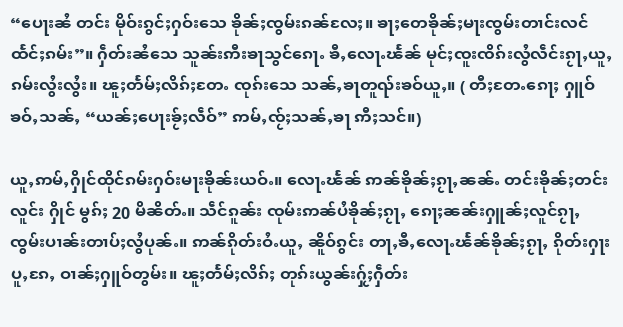“ပေႃးၼႆ တင်း မိုဝ်းၵွင်ႈႁဝ်းသေ ၶိုၼ်ႈၸွမ်းၵၼ်လႄႈ။ ၶႃႈတေၶိုၼ်ႈမႃးၸွမ်းတၢင်းလင် ထႅင်ႈၵမ်း”။ ႁဵတ်းၼႆသေ သူၼ်းဢီးၶႃသွင်ၵေႃႉ ၶီႇလေႃႉၽႅၼ် မုင်ႈၸူးၸိၵ်းလွႆလဵင်းၵႂႃႇယူႇၵမ်းလွႆးလွႆး။ ၽူႈတႅမ်ႈလိၵ်ႈတႄႉ ၸုၵ်းသေ သၼ်ႇၶႃတူၺ်းၶဝ်ယူႇ။ ( တီႈတႄႉၵေႃႈ ႁူဝ်ၶဝ်ႇသၼ်ႇ “ယၼ်ႈပေႃးၶႂ်ႈလဵဝ်” ဢမ်ႇၸႂ်ႈသၼ်ႇၶႃ ဢီႈသင်။)

ယူႇဢမ်ႇႁိုင်ထိုင်ၵမ်းႁဝ်းမႃးၶိုၼ်းယဝ်ႉ။ လေႃႉၽႅၼ် ဢၼ်ၶိုၼ်ႈၵႂႃႇၼၼ်ႉ တင်းၶိုၼ်ႈတင်းလူင်း ႁိုင် မွၵ်ႈ 20 မိၼိတ်ႉ။ သဵင်ၵူၼ်း ၸုမ်းဢၼ်ပႆၶိုၼ်ႈၵႂႃႇ ၵေႃႈၼၼ်းႁူၼ်ႈလူင်ၵႂႃႇၸွမ်းပၢၼ်းတၢပ်ႈလွႆပုၼ်ႉ။ ဢၼ်ၵိုတ်းဝႆႉယူႇ ၼိူဝ်ၵွင်း တႃႇၶီႇလေႃႉၽႅၼ်ၶိုၼ်ႈၵႂႃႇ ၵိုတ်းႁႃး ပူႇၵႄႇ ဝၢၼ်ႈႁူဝ်တွမ်း။ ၽူႈတႅမ်ႈလိၵ်ႈ တုၵ်းယွၼ်းႁႂ်ႈႁဵတ်း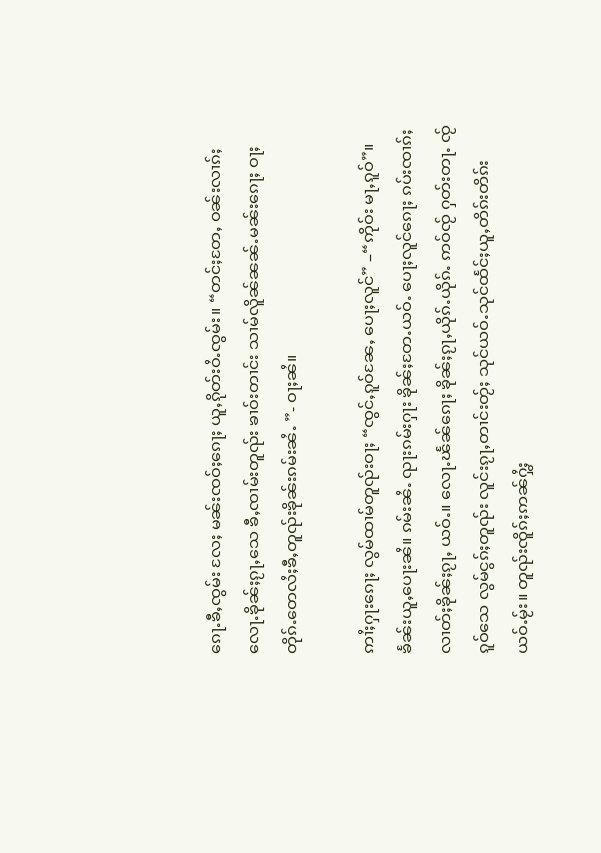ၵေႃႉၶီႇၸွမ်း လႄႈ မၼ်းၸဝ်ႈၵေႃႈ ယူႇၵိုတ်းဝႆႉၸွမ်း။ “တင်ႈတႄႇ ဝၼ်းလၢၵ်ႈလေႃႉၶိုၼ်ႈၵႂႃႇသေ ၶီႇၸၢမ်းတူၺ်း ၶၢဝ်းတၢင်း သၢမ်လိူၼ်ၼၼ်ႉမၼ်းၵေႃႈ ဝႃႈတိုၵ်ႉတေလႆႈၶီႇတူၺ်းၶိုၼ်းၵမ်းၼႆႉ ”- ဝႃႈၼႆ။

ဢၢႆႈႁႃးၵေႃႈ လွမ်ထၢမ်တူၺ်းဝႃႈ “ၸွင်ႇၵူဝ်ၼႄႇ ပေႃႈလူင်” –“ဢိုဝ်း မႃႇၵူဝ်”။ ၶႅၼ်းယူႇပေႃးၼႆ။ ၵမ်းၼႆႉ ၺႃးၵမ်းႁႃး ၶိုၼ်ႈတႄႉယဝ်ႉ ပေႃႈလူင်ၵေႃႈ ၵပ်းၸၢၵ်ႈလၢတ်ႈၶိုၼ်ႈၵႂႃႇ ယဝ်ႉ။ လေႃႉၽႅၼ်ၵေႃႈ ၶိုၼ်ႈၵႂႃႇယိုၵ်ႉယိုၵ်ႉ ဢဝ်ၸႂ် ႁတ်းတႃႉ ၸႂ်ၵူဝ်သေ လွမ်ငွၵ်ႈတူၺ်း လူင်းၵႂႃႇတၢင်းတႂ်ႈ သုင်ယဝ်ႉသုင်ထႅင်ႈယူႇတိၵ်းတိၵ်းယဝ်ႉမႂ်း။ တူၺ်းၸိူၵ်ႈဢၼ်ႁွႆႈ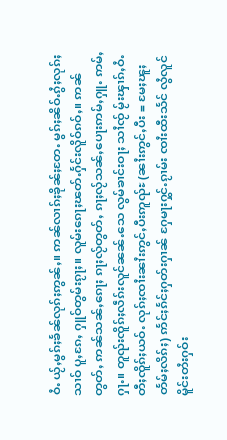ဝႆႉ ယႂ်ႇမွၵ်ႈၶႅၼ်လုၵ်ႈဢွၼ်ႇ။ ဢၼ်လၢၵ်ႈၶိုၼ်ႈတႄႉ မွၵ်ႈၼိဝ်ႉၵွႆႈလုၵ်ႈသၢဝ် ပူႇၵႄႇ ႁူဝ်တွမ်းၵႂႃႈ။ လူမ်းၵေႃႈၽတ်ႉႁႅင်းလိူဝ်ၵဝ်ႇ။ ဢၼ်တွတ်ႇ ဢၼ်သၼ်ႇၵေႃႈ ၵႃႈလႂ်တွတ်ႇ ၵႃႈလႂ်သၼ်ႇပေႃးဢမ်ႇႁူႉ ဢမ်ႇႁႃႉ။ တူၺ်းၸိူၵ်ႈလဵၵ်းလူင်ၼၼ်ႉသေ လွမ်ၶၢင်းဝႃႈ သၢႆၸႂ် မႂ်းၾၢၵ်ႇဝႆႉ တီႈၸိူၵ်ႈယဝ်ႉ လုၵ်ႈၸၢႆးၼၢႆးဢွင်ႇပီးဢူၺ်ႊ (ၼၢႆးဢွင်ႇပီး = မႄႈၽူႈတႅမ်ႈလိၵ်ႈ) ဢႅင်ႈၵႅင်ႈႁတ်းႁၢၼ် ႁႄမႃးႁွင်ႉၵႂၢမ်း ၸၢႆးထီးသႅင် လွႆလူင်မိူင်းတႆးႁဝ်း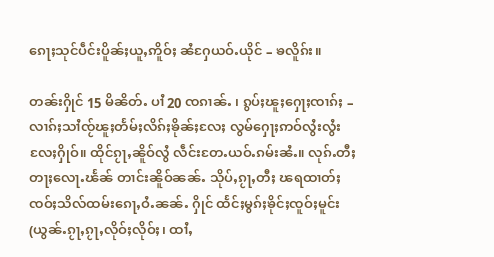ၵေႃႈသုင်ပဵင်းပိူၼ်ႈယူႇဢိူဝ်ႈ ၼႆႁႄယဝ်ႉယိုင် – ၶလိူၵ်း။

တၼ်းႁိုင် 15 မိၼိတ်ႉ ပၢႆ 20 ၸၵၢၼ်ႉ ၊ ၵွပ်ႈၽူႈႁေႃႈၸၢၵ်ႈ – လၢၵ်ႈသၢႆၸႂ်ၽူႈတႅမ်ႈလိၵ်ႈၶိုၼ်ႈလႄႈ လွမ်ႁေႃႈဢဝ်လွႆးလွႆး လႄႈႁိုဝ်။ ထိုင်ၵႂႃႇၼိူဝ်လွႆ လဵင်းတႄႉယဝ်ႉၵမ်းၼႆႉ။ လုၵ်ႉတီႈ တႃႈလေႃႉၽႅၼ် တၢင်းၼိူဝ်ၼၼ်ႉ သိုပ်ႇၵႂႃႇတီႈ ၽရထၢတ်ႈ ၸဝ်ႈသိလ်ထမ်းၵေႃႇဝႆႉၼၼ်ႉ ႁိုင် ထႅင်ႈမွၵ်ႈၶိုင်ႈၸူဝ်ႈမူင်း (ယွၼ်ႉၵႂႃႇၵႂႃႇလိုဝ်ႈလိုဝ်ႈ၊ ထၢႆႇ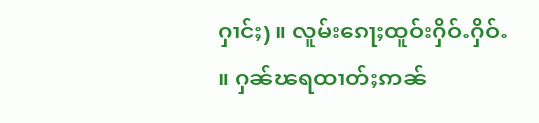ႁၢင်ႈ) ။ လူမ်းၵေႃႈထူဝ်းႁိဝ်ႉႁိဝ်ႉ ။ ႁၼ်ၽရထၢတ်ႈဢၼ်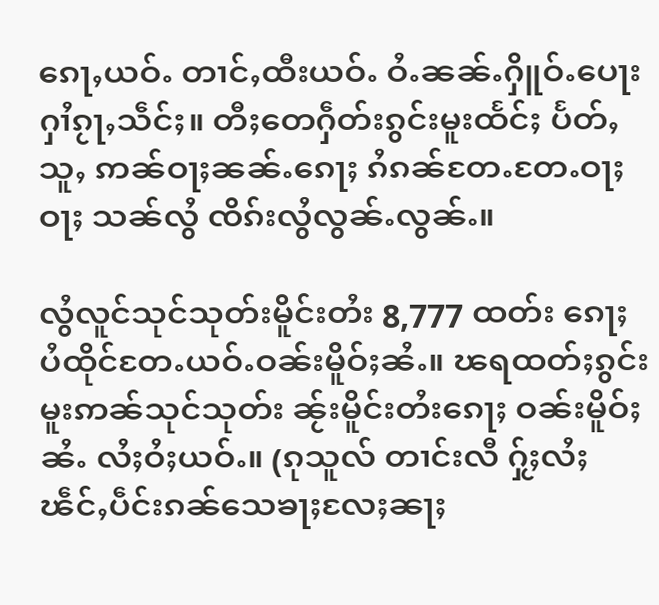ၵေႃႇယဝ်ႉ တၢင်ႇထီးယဝ်ႉ ဝႆႉၼၼ်ႉႁိူဝ်ႉပေႃးႁၢႆၵႂႃႇသဵင်ႈ။ တီႈတေႁဵတ်းၵွင်းမူးထႅင်ႈ ပႅတ်ႇသူႇ ဢၼ်ဝႃႈၼၼ်ႉၵေႃႈ ၵႆၵၼ်တႄႉတႄႉဝႃႈဝႃႈ သၼ်လွႆ ၸိၵ်းလွႆလွၼ်ႉလွၼ်ႉ။

လွႆလူင်သုင်သုတ်းမိူင်းတႆး 8,777 ထတ်း ၵေႃႈ ပႆထိုင်တႄႉယဝ်ႉဝၼ်းမိူဝ်ႈၼႆႉ။ ၽရထတ်ႈၵွင်းမူးဢၼ်သုင်သုတ်း ၼႂ်းမိူင်းတႆးၵေႃႈ ဝၼ်းမိူဝ်ႈၼႆႉ လႆႈဝႆႈယဝ်ႉ။ (ၵုသူလ် တၢင်းလီ ႁႂ်ႈလႆႈၽဵင်ႇပဵင်းၵၼ်သေၶႃႈလႄႈၼႃႈ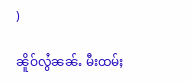)

ၼိူဝ်လွႆၼၼ်ႉ မီးထမ်ႈ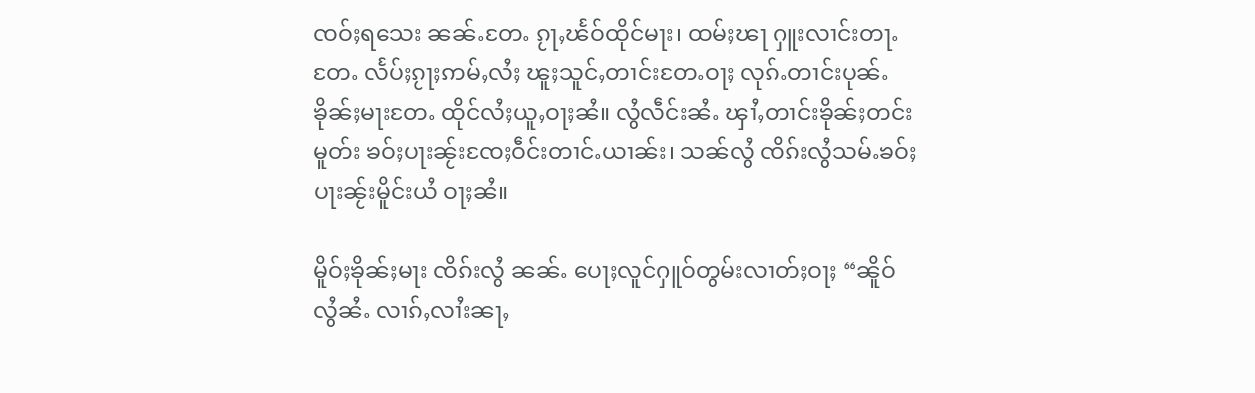ၸဝ်ႈရသေး ၼၼ်ႉတႄႉ ၵႂႃႇၽႅဝ်ထိုင်မႃး၊ ထမ်ႈၽႃ ႁူးလၢင်းတႃႉ တႄႉ လႅပ်ႈၵႂႃႈဢမ်ႇလႆႈ ၽူႈသူင်ႇတၢင်းတႄႉဝႃႈ လုၵ်ႉတၢင်းပုၼ်ႉၶိုၼ်ႈမႃးတႄႉ ထိုင်လႆႈယူႇဝႃႈၼႆ။ လွႆလဵင်းၼႆႉ ၾၢႆႇတၢင်းၶိုၼ်ႈတင်းမူတ်း ၶဝ်ႈပႃးၼႂ်းၸႄႈဝဵင်းတၢင်ႉယၢၼ်း၊ သၼ်လွႆ ၸိၵ်းလွႆသမ်ႉၶဝ်ႈပႃးၼႂ်းမိူင်းယႆ ဝႃႈၼႆ။

မိူဝ်ႈၶိုၼ်ႈမႃး ၸိၵ်းလွႆ ၼၼ်ႉ ပေႃႈလူင်ႁူဝ်တွမ်းလၢတ်ႈဝႃႈ “ၼိူဝ်လွႆၼႆႉ လၢၵ်ႇလၢႆးၼႃႇ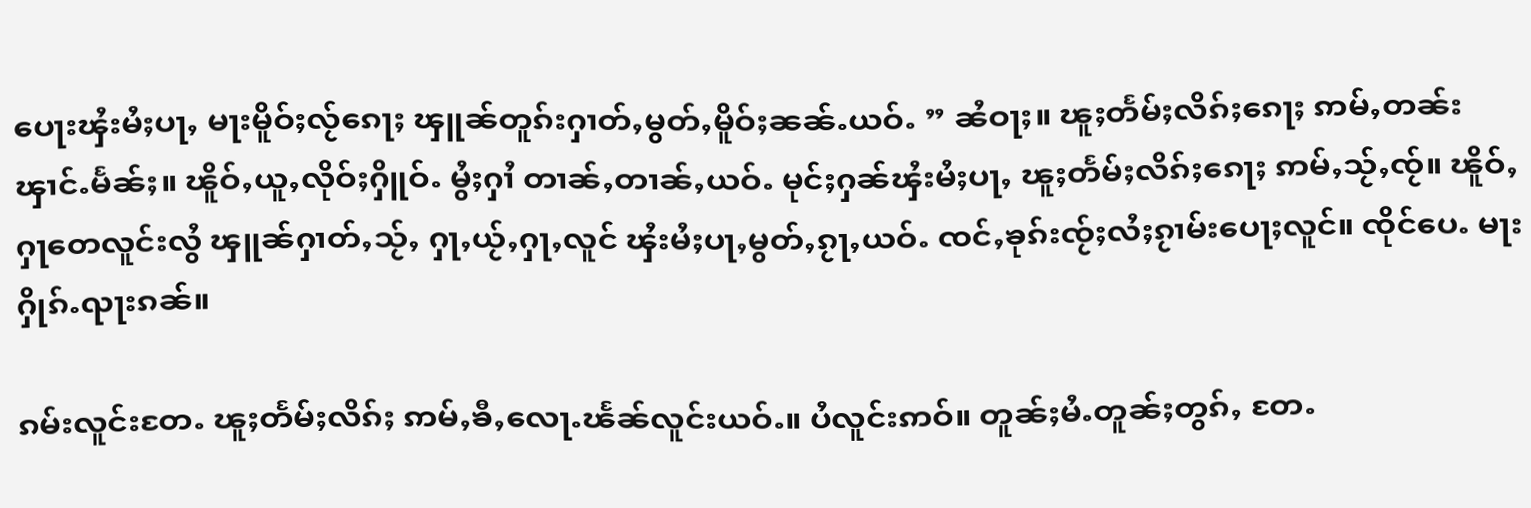ပေႃးၾႆးမႆႈပႃႇ မႃးမိူဝ်ႈလႂ်ၵေႃႈ ၾူၼ်တူၵ်းႁၢတ်ႇမွတ်ႇမိူဝ်ႈၼၼ်ႉယဝ်ႉ ” ၼႆဝႃႈ။ ၽူႈတႅမ်ႈလိၵ်ႈၵေႃႈ ဢမ်ႇတၼ်းၾၢင်ႉမႅၼ်ႈ။ ၽိူဝ်ႇယူႇလိုဝ်ႈႁိူဝ်ႉ မွႆႈႁၢႆ တၢၼ်ႇတၢၼ်ႇယဝ်ႉ မုင်ႈႁၼ်ၾႆးမႆႈပႃႇ ၽူႈတႅမ်ႈလိၵ်ႈၵေႃႈ ဢမ်ႇသႂ်ႇၸႂ်။ ၽိူဝ်ႇႁႃတေလူင်းလွႆ ၾူၼ်ႁၢတ်ႇသႂ်ႇ ႁႃႇယႂ်ႇႁႃႇလူင် ၾႆးမႆႈပႃႇမွတ်ႇၵႂႃႇယဝ်ႉ ၸင်ႇၶုၵ်းၸႂ်ႈလႆႈၵႂၢမ်းပေႃႈလူင်။ ၸိုင်ပေႉ မႃးႁိုၵ်ႉၺႃးၵၼ်။

ၵမ်းလူင်းတႄႉ ၽူႈတႅမ်ႈလိၵ်ႈ ဢမ်ႇၶီႇလေႃႉၽႅၼ်လူင်းယဝ်ႉ။ ပႆလူင်းဢဝ်။ တူၼ်ႈမႆႉတူၼ်ႈတွၵ်ႇ တႄႉ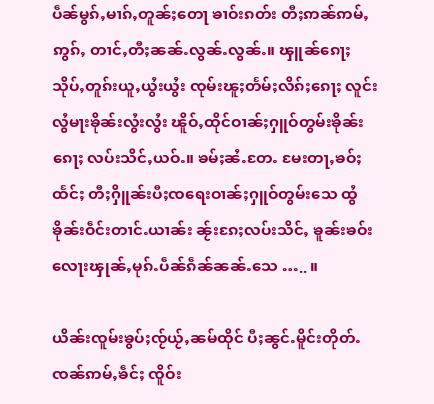ပဵၼ်မွၵ်ႇမၢၵ်ႇတူၼ်ႈတေႃ ၶၢဝ်းၵတ်း တီႈဢၼ်ဢမ်ႇဢွၵ်ႇ တၢင်ႇတီႈၼၼ်ႉလွၼ်ႉလွၼ်ႉ။ ၾူၼ်ၵေႃႈ သိုပ်ႇတူၵ်းယူႇယွႆးယွႆး ၸုမ်းၽူႈတႅမ်ႈလိၵ်ႈၵေႃႈ လူင်းလွႆမႃးၶိုၼ်းလွႆးလွႆး ၽိူဝ်ႇထိုင်ဝၢၼ်ႈႁူဝ်တွမ်းၶိုၼ်းၵေႃႈ လပ်းသိင်ႇယဝ်ႉ။ ၶမ်ႈၼႆႉတႄႉ မႄးတႃႇၶဝ်ႈထႅင်ႈ တီႈႁိူၼ်းပီႈၸရေးဝၢၼ်ႈႁူဝ်တွမ်းသေ ထွႆၶိုၼ်းဝဵင်းတၢင်ႉယၢၼ်း ၼႂ်းၵႄႈလပ်းသိင်ႇ ၶူၼ်းၶဝ်းလေႃးၾုၼ်ႇမုၵ်ႉပဵၼ်ၵဵၼ်ၼၼ်ႉသေ ….. ။

ယိၼ်းၸူမ်းၶွပ်ႈၸႂ်ယႂ်ႇၼမ်ထိုင် ပီႈၼွင်ႉမိူင်းတိုတ်ႉၸၼ်ဢမ်ႇၶဵင်ႈ ၸိူဝ်း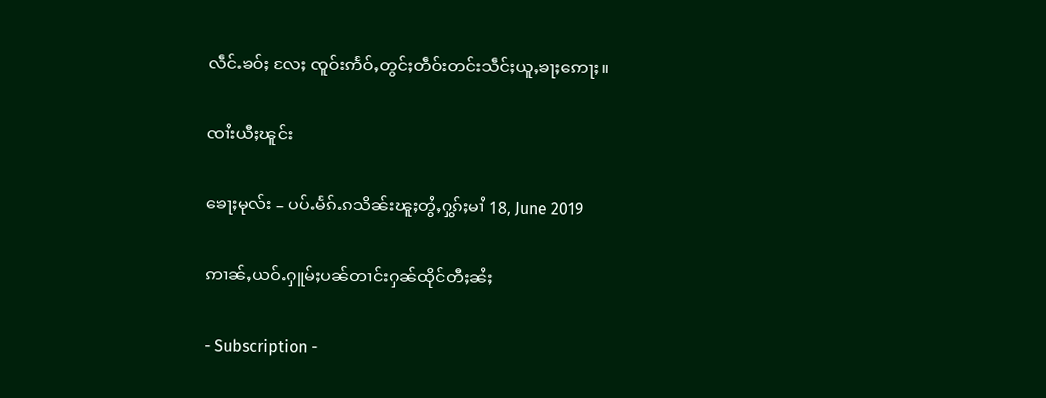လဵင်ႉၶဝ်ႈ လႄႈ ၸူဝ်းဢႅဝ်ႇတွင်ႈတဵဝ်းတင်းသဵင်ႈယူႇၶႃႈဢေႃႈ။

ၸၢႆးယီႈၽူင်း

ၶေႃႈမုလ်း – ပပ်ႉမႅၵ်ႉၵသိၼ်းၽူႈတွႆႇႁွၵ်ႈမၢႆ 18, June 2019

ဢၢၼ်ႇယဝ်ႉႁူမ်ႈပၼ်တၢင်းႁၼ်ထိုင်တီႈၼႆႈ

- Subscription -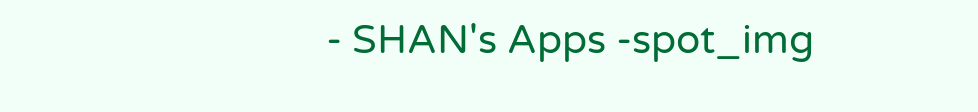- SHAN's Apps -spot_img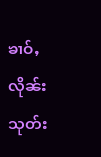ၶၢဝ်ႇလိုၼ်းသုတ်း